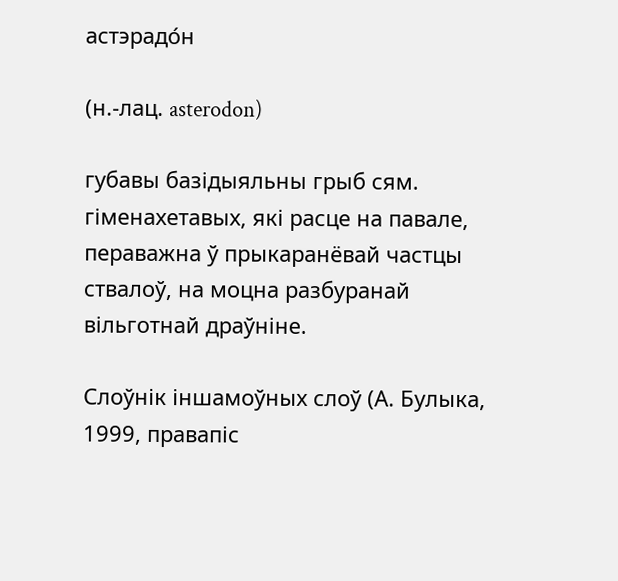астэрадо́н

(н.-лац. asterodon)

губавы базідыяльны грыб сям. гіменахетавых, які расце на павале, пераважна ў прыкаранёвай частцы ствалоў, на моцна разбуранай вільготнай драўніне.

Слоўнік іншамоўных слоў (А. Булыка, 1999, правапіс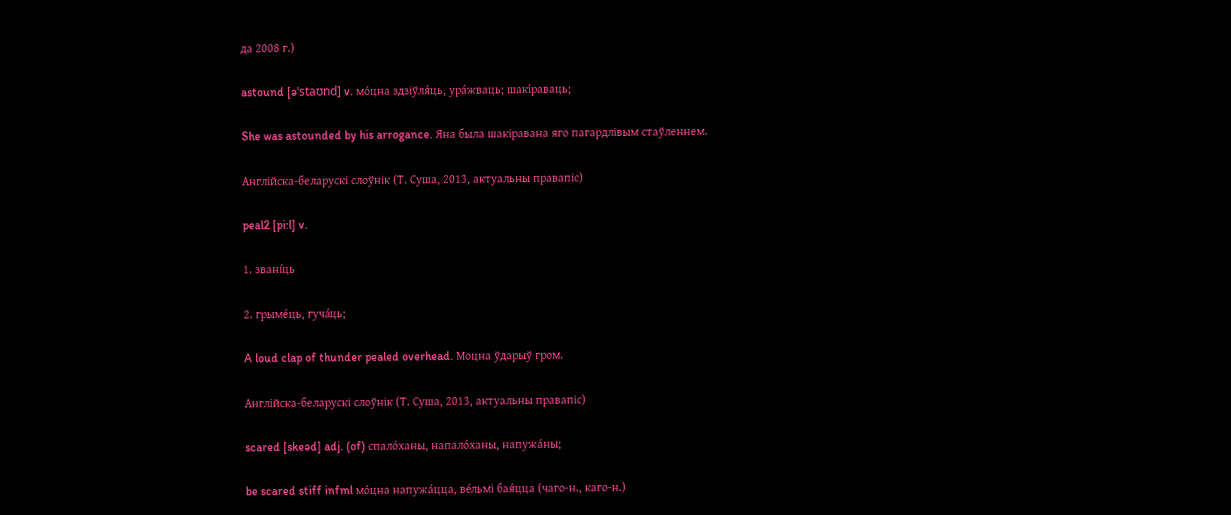да 2008 г.)

astound [əˈstaʊnd] v. мо́цна здзіўля́ць, ура́жваць; шакі́раваць;

She was astounded by his arrogance. Яна была шакіравана яго пагардлівым стаўленнем.

Англійска-беларускі слоўнік (Т. Суша, 2013, актуальны правапіс)

peal2 [pi:l] v.

1. звані́ць

2. грыме́ць, гуча́ць;

A loud clap of thunder pealed overhead. Моцна ўдарыў гром.

Англійска-беларускі слоўнік (Т. Суша, 2013, актуальны правапіс)

scared [skeəd] adj. (of) спало́ханы, напало́ханы, напужа́ны;

be scared stiff infml мо́цна напужа́цца, ве́льмі бая́цца (чаго-н., каго-н.)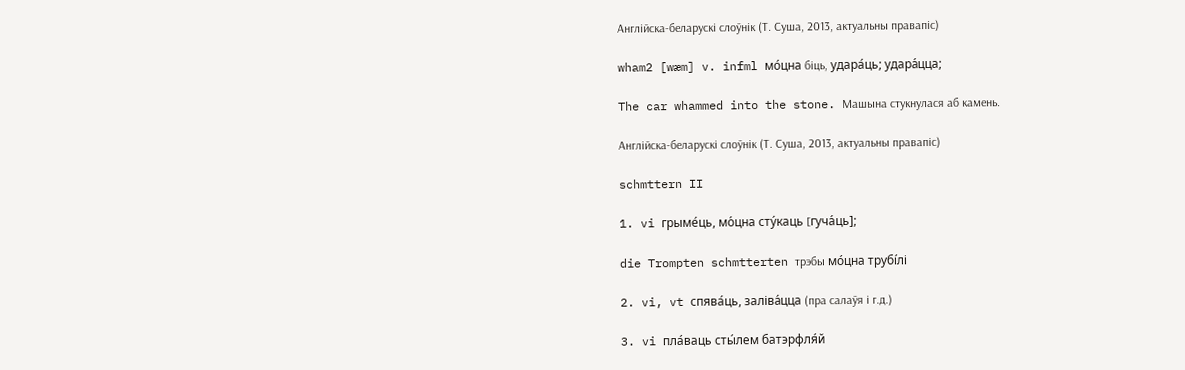Англійска-беларускі слоўнік (Т. Суша, 2013, актуальны правапіс)

wham2 [wæm] v. infml мо́цна біць, удара́ць; удара́цца;

The car whammed into the stone. Машына стукнулася аб камень.

Англійска-беларускі слоўнік (Т. Суша, 2013, актуальны правапіс)

schmttern II

1. vi грыме́ць, мо́цна сту́каць [гуча́ць];

die Trompten schmtterten трэбы мо́цна трубі́лі

2. vi, vt спява́ць, заліва́цца (пра салаўя і г.д.)

3. vi пла́ваць сты́лем батэрфля́й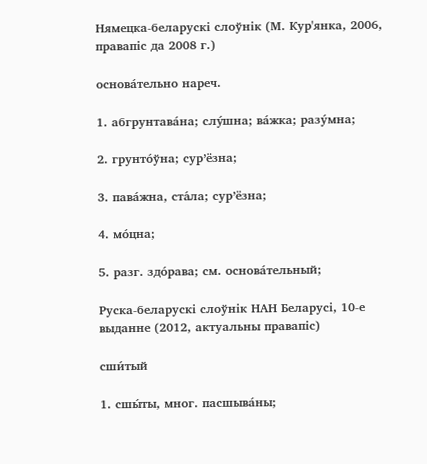Нямецка-беларускі слоўнік (М. Кур'янка, 2006, правапіс да 2008 г.)

основа́тельно нареч.

1. абгрунтава́на; слу́шна; ва́жка; разу́мна;

2. грунто́ўна; сур’ёзна;

3. пава́жна, ста́ла; сур’ёзна;

4. мо́цна;

5. разг. здо́рава; см. основа́тельный;

Руска-беларускі слоўнік НАН Беларусі, 10-е выданне (2012, актуальны правапіс)

сши́тый

1. сшы́ты, мног. пасшыва́ны;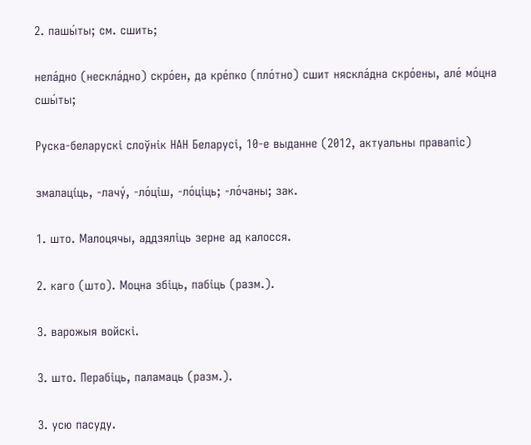2. пашы́ты; см. сшить;

нела́дно (нескла́дно) скро́ен, да кре́пко (пло́тно) сшит няскла́дна скро́ены, але́ мо́цна сшы́ты;

Руска-беларускі слоўнік НАН Беларусі, 10-е выданне (2012, актуальны правапіс)

змалаці́ць, -лачу́, -ло́ціш, -ло́ціць; -ло́чаны; зак.

1. што. Малоцячы, аддзяліць зерне ад калосся.

2. каго (што). Моцна збіць, пабіць (разм.).

З. варожыя войскі.

3. што. Перабіць, паламаць (разм.).

З. усю пасуду.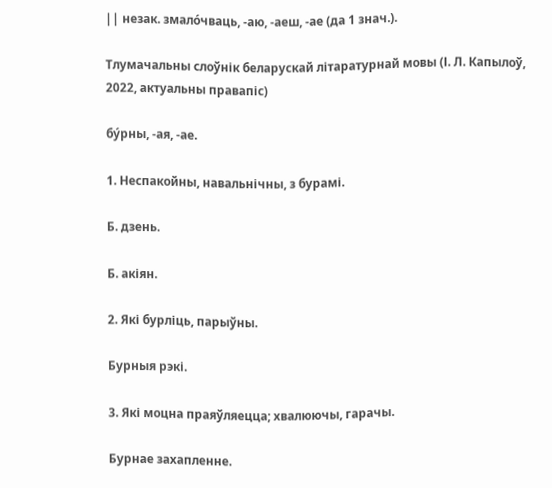|| незак. змало́чваць, -аю, -аеш, -ае (да 1 знач.).

Тлумачальны слоўнік беларускай літаратурнай мовы (І. Л. Капылоў, 2022, актуальны правапіс)

бу́рны, -ая, -ае.

1. Неспакойны, навальнічны, з бурамі.

Б. дзень.

Б. акіян.

2. Які бурліць, парыўны.

Бурныя рэкі.

3. Які моцна праяўляецца; хвалюючы, гарачы.

Бурнае захапленне.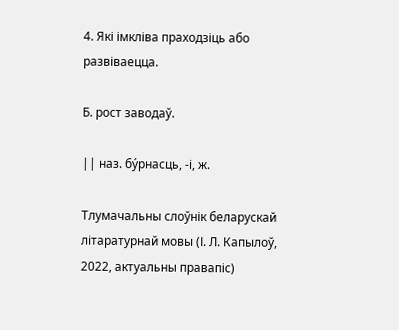4. Які імкліва праходзіць або развіваецца.

Б. рост заводаў.

|| наз. бу́рнасць, -і, ж.

Тлумачальны слоўнік беларускай літаратурнай мовы (І. Л. Капылоў, 2022, актуальны правапіс)